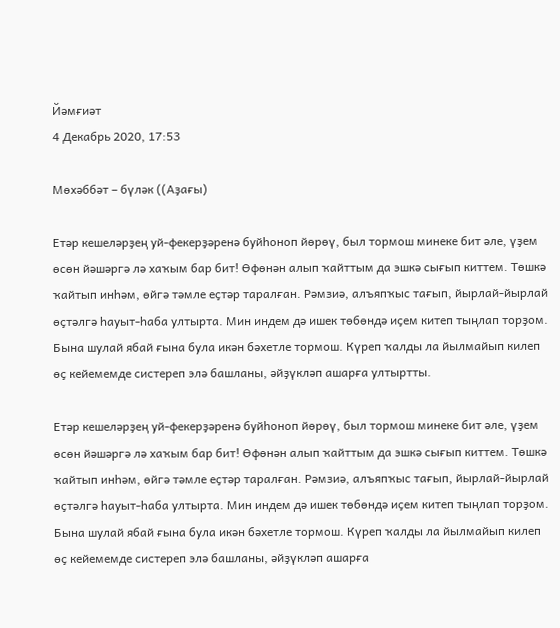Йәмғиәт
4 Декабрь 2020, 17:53

Мөхәббәт – бүләк ((Аҙағы)

Етәр кешеләрҙең уй-фекерҙәренә буйһоноп йөрөү, был тормош минеке бит әле, үҙем өсөн йәшәргә лә хаҡым бар бит! Өфөнән алып ҡайттым да эшкә сығып киттем. Төшкә ҡайтып инһәм, өйгә тәмле еҫтәр таралған. Рәмзиә, алъяпҡыс тағып, йырлай-йырлай өҫтәлгә һауыт-һаба ултырта. Мин индем дә ишек төбөндә иҫем китеп тыңлап торҙом. Бына шулай ябай ғына була икән бәхетле тормош. Күреп ҡалды ла йылмайып килеп өҫ кейемемде систереп элә башланы, әйҙүкләп ашарға ултыртты.

Етәр кешеләрҙең уй-фекерҙәренә буйһоноп йөрөү, был тормош минеке бит әле, үҙем өсөн йәшәргә лә хаҡым бар бит! Өфөнән алып ҡайттым да эшкә сығып киттем. Төшкә ҡайтып инһәм, өйгә тәмле еҫтәр таралған. Рәмзиә, алъяпҡыс тағып, йырлай-йырлай өҫтәлгә һауыт-һаба ултырта. Мин индем дә ишек төбөндә иҫем китеп тыңлап торҙом. Бына шулай ябай ғына була икән бәхетле тормош. Күреп ҡалды ла йылмайып килеп өҫ кейемемде систереп элә башланы, әйҙүкләп ашарға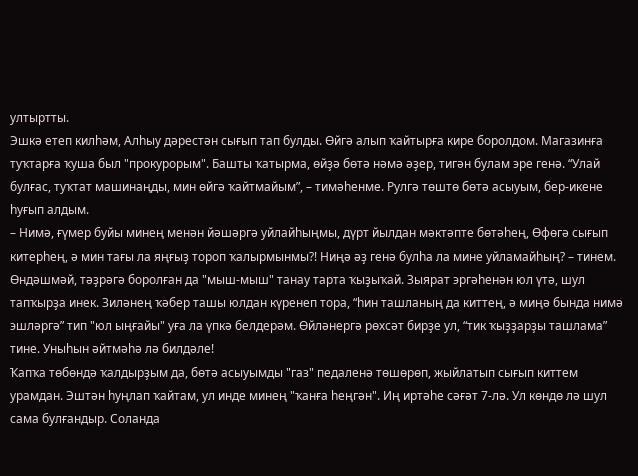ултыртты.
Эшкә етеп килһәм, Алһыу дәрестән сығып тап булды. Өйгә алып ҡайтырға кире боролдом. Магазинға туҡтарға ҡуша был "прокурорым". Башты ҡатырма, өйҙә бөтә нәмә әҙер, тигән булам эре генә. “Улай булғас, туҡтат машинаңды, мин өйгә ҡайтмайым”, – тимәһенме. Рулгә төштө бөтә асыуым, бер-икене һуғып алдым.
– Нимә, ғүмер буйы минең менән йәшәргә уйлайһыңмы, дүрт йылдан мәктәпте бөтәһең, Өфөгә сығып китерһең, ә мин тағы ла яңғыҙ тороп ҡалырмынмы?! Ниңә әҙ генә булһа ла мине уйламайһың? – тинем.
Өндәшмәй, тәҙрәгә боролған да "мыш-мыш" танау тарта ҡыҙыҡай. Зыярат эргәһенән юл үтә, шул тапҡырҙа инек. Зиләнең ҡәбер ташы юлдан күренеп тора, “һин ташланың да киттең, ә миңә бында нимә эшләргә” тип "юл ыңғайы" уға ла үпкә белдерәм. Өйләнергә рөхсәт бирҙе ул, “тик ҡыҙҙарҙы ташлама” тине. Уныһын әйтмәһә лә билдәле!
Ҡапҡа төбөндә ҡалдырҙым да, бөтә асыуымды "газ" педаленә төшөрөп, жыйлатып сығып киттем урамдан. Эштән һуңлап ҡайтам, ул инде минең "ҡанға һеңгән". Иң иртәһе сәғәт 7-лә. Ул көндө лә шул сама булғандыр. Соланда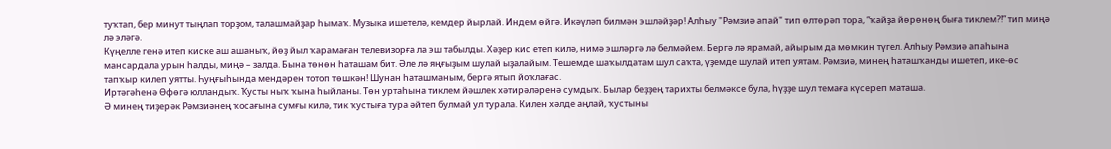туҡтап, бер минут тыңлап торҙом, талашмайҙар һымаҡ. Музыка ишетелә, кемдер йырлай. Индем өйгә. Икәүләп билмән эшләйҙәр! Алһыу "Рәмзиә апай" тип өлтөрәп тора, “ҡайҙа йөрөнөң быға тиклем?!” тип миңә лә эләгә.
Күңелле генә итеп киске аш ашаныҡ, йөҙ йыл ҡарамаған телевизорға ла эш табылды. Хәҙер кис етеп килә, нимә эшләргә лә белмәйем. Бергә лә ярамай, айырым да мөмкин түгел. Алһыу Рәмзиә апаһына мансардала урын һалды, миңә – залда. Бына төнөн һаташам бит. Әле лә яңғыҙым шулай ыҙалайым. Тешемде шаҡылдатам шул саҡта, үҙемде шулай итеп уятам. Рәмзиә, минең һаташҡанды ишетеп, ике-өс тапҡыр килеп уятты. Һуңғыһында мендәрен тотоп төшкән! Шунан һаташманым, бергә ятып йоҡлағас.
Иртәгәһенә Өфөгә юлландыҡ. Ҡусты ныҡ ҡына һыйланы. Төн уртаһына тиклем йәшлек хәтирәләренә сумдыҡ. Былар беҙҙең тарихты белмәксе була, һүҙҙе шул темаға күсереп маташа.
Ә минең тиҙерәк Рәмзиәнең ҡосағына сумғы килә, тик ҡустыға тура әйтеп булмай ул турала. Килен хәлде аңлай, ҡустыны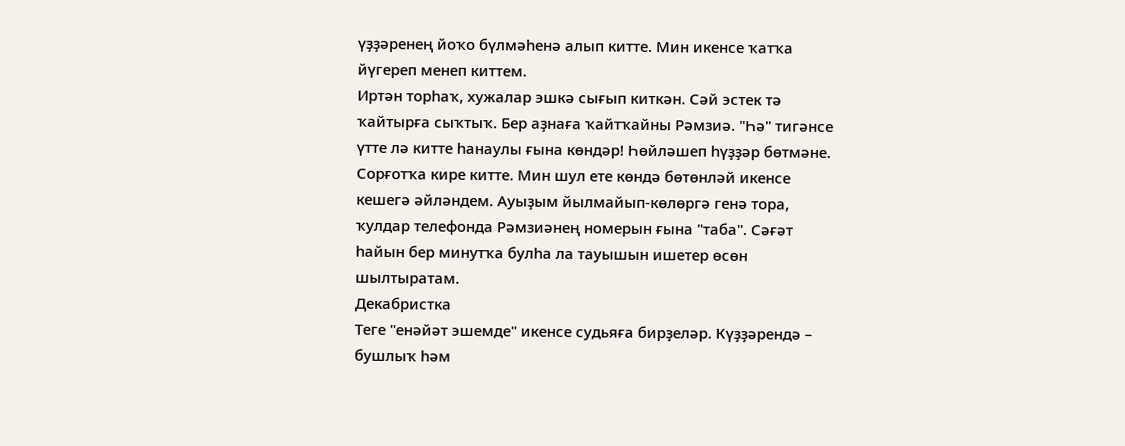үҙҙәренең йоҡо бүлмәһенә алып китте. Мин икенсе ҡатҡа йүгереп менеп киттем.
Иртән торһаҡ, хужалар эшкә сығып киткән. Сәй эстек тә ҡайтырға сыҡтыҡ. Бер аҙнаға ҡайтҡайны Рәмзиә. "Һә" тигәнсе үтте лә китте һанаулы ғына көндәр! Һөйләшеп һүҙҙәр бөтмәне. Сорғотҡа кире китте. Мин шул ете көндә бөтөнләй икенсе кешегә әйләндем. Ауыҙым йылмайып-көлөргә генә тора, ҡулдар телефонда Рәмзиәнең номерын ғына "таба". Сәғәт һайын бер минутҡа булһа ла тауышын ишетер өсөн шылтыратам.
Декабристка
Теге "енәйәт эшемде" икенсе судьяға бирҙеләр. Күҙҙәрендә – бушлыҡ һәм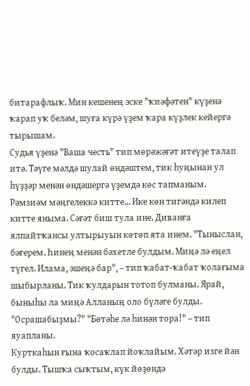битарафлыҡ. Мин кешенең эске "ҡиәфәтен" күҙенә ҡарап уҡ беләм, шуға күрә үҙем ҡара күҙлек кейергә тырышам.
Судья үҙенә "Ваша честь" тип мөрәжәғәт итеүҙе талап итә. Тәүге мәлдә шулай өндәштем, тик һуңынан ул һүҙҙәр менән өндәшергә үҙемдә көс тапманым.
Рәмзиәм мәңгелеккә китте... Ике көн тигәндә килеп китте яныма. Сәғәт биш тула ине. Диванға ялпайтҡансы ултырыуын көтөп ята инем. "Тыныслан, бәғерем. Һинең менән бәхетле булдым. Миңә лә еңел түгел. Илама, эшеңә бар", – тип ҡабат-ҡабат ҡолағыма шыбырланы. Тик ҡулдарын тотоп булманы. Ярай, быныһы ла миңә Алланың оло бүләге булды. "Осрашабыҙмы?" "Бөтәһе лә һинән тора!" – тип яуапланы.
Курткаһын ғына ҡосаҡлап йоҡлайым. Хәтәр изге йән булды. Тышҡа сыҡтым, күк йөҙөндә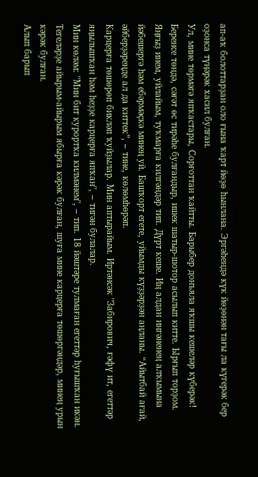ап-аҡ болоттарҙан оло ғына ҡарт йөҙө һынлана. Эргәһендә күк йөҙөнән тағы ла күгерәк бер оҙонса түңәрәк хасил булған.
Ул, мине төрмәгә япҡастары, Сорғоттан ҡайтты. Барыбер донъяла яҡшы кешеләр күберәк! Беренсе төндә, сәғәт өс тирәһе булғандыр, ишек шатыр-шотор асылып китте. Ырғып торҙом. Яңғыҙ инем, уйлайым, туҡмарға килгәндәр тип. Дүрт кеше. Иң алдан ингәненең алҡымына йәбешергә һәм ебәрмәҫкә минең уй. Башҡорт егете, уйымды күҙҙәрҙән аңланы. “Айытбай ағай, әйберҙәреңде ал да киттек”, – тине, көлөмһөрәп.
Карцерға төшөрөп бикләп ҡуйҙылар. Мин аптырайым. Иртәнсәк "Забирович, ғәфү ит, егеттәр яңылышҡан һәм һеҙҙе карцерға япҡан", – тигән булалар.
Мин көләм: "Мин бит курортҡа килмәнем", – тип. 18 йәштәре тулмаған егеттәр һуғышҡан икән. Тегеләрҙе айырым-айырым ябырға кәрәк булған, шуға мине карцерға төшөргәндәр, минең урын кәрәк булған.
Алып барып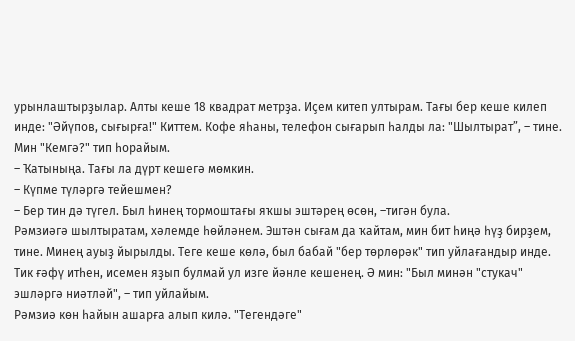урынлаштырҙылар. Алты кеше 18 квадрат метрҙа. Иҫем китеп ултырам. Тағы бер кеше килеп инде: "Әйүпов, сығырға!" Киттем. Кофе яһаны, телефон сығарып һалды ла: "Шылтырат”, – тине. Мин "Кемгә?" тип һорайым.
– Ҡатыныңа. Тағы ла дүрт кешегә мөмкин.
– Күпме түләргә тейешмен?
– Бер тин дә түгел. Был һинең тормоштағы яҡшы эштәрең өсөн, –тигән була.
Рәмзиәгә шылтыратам, хәлемде һөйләнем. Эштән сығам да ҡайтам, мин бит һиңә һүҙ бирҙем, тине. Минең ауыҙ йырылды. Теге кеше көлә, был бабай "бер төрлөрәк" тип уйлағандыр инде. Тик ғәфү итһен, исемен яҙып булмай ул изге йәнле кешенең. Ә мин: "Был минән "стукач" эшләргә ниәтләй", – тип уйлайым.
Рәмзиә көн һайын ашарға алып килә. "Тегендәге"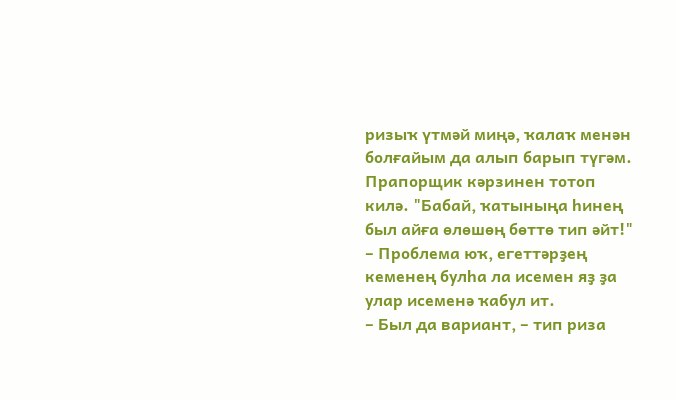ризыҡ үтмәй миңә, ҡалаҡ менән болғайым да алып барып түгәм. Прапорщик кәрзинен тотоп килә. "Бабай, ҡатыныңа һинең был айға өлөшөң бөттө тип әйт!"
– Проблема юҡ, егеттәрҙең кеменең булһа ла исемен яҙ ҙа улар исеменә ҡабул ит.
– Был да вариант, – тип риза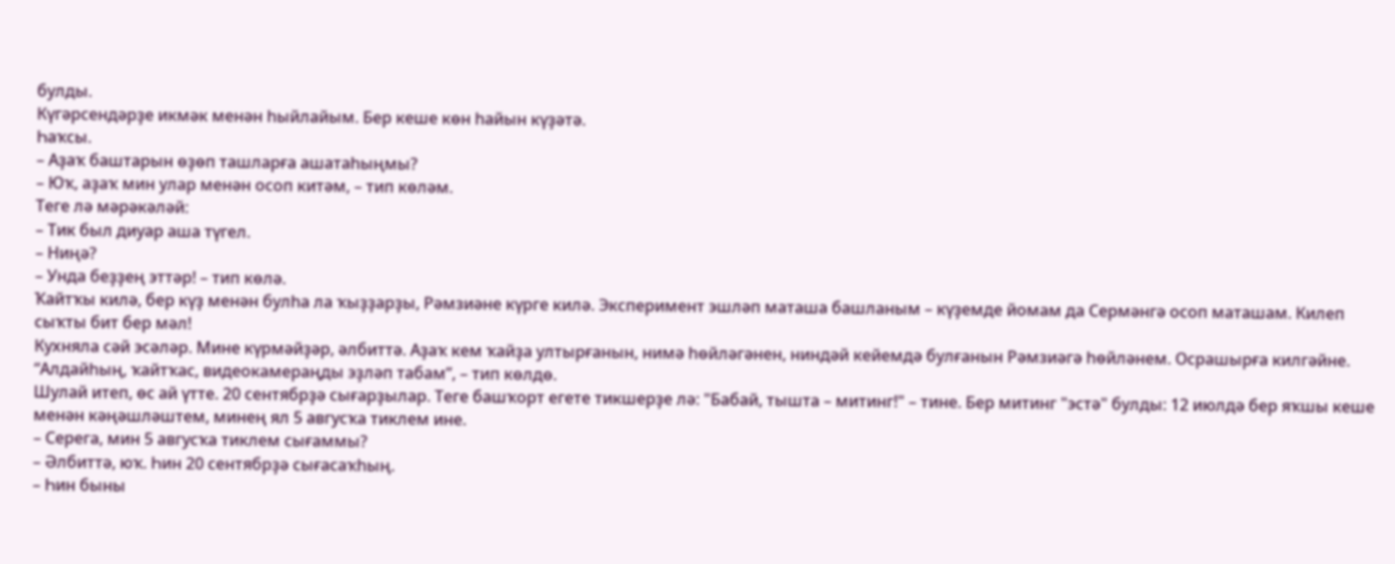булды.
Күгәрсендәрҙе икмәк менән һыйлайым. Бер кеше көн һайын күҙәтә.
Һаҡсы.
– Аҙаҡ баштарын өҙөп ташларға ашатаһыңмы?
– Юҡ, аҙаҡ мин улар менән осоп китәм, – тип көләм.
Теге лә мәрәкәләй:
– Тик был диуар аша түгел.
– Ниңә?
– Унда беҙҙең эттәр! – тип көлә.
Ҡайтҡы килә, бер күҙ менән булһа ла ҡыҙҙарҙы, Рәмзиәне күрге килә. Эксперимент эшләп маташа башланым – күҙемде йомам да Сермәнгә осоп маташам. Килеп сыҡты бит бер мәл!
Кухняла сәй эсәләр. Мине күрмәйҙәр, әлбиттә. Аҙаҡ кем ҡайҙа ултырғанын, нимә һөйләгәнен, ниндәй кейемдә булғанын Рәмзиәгә һөйләнем. Осрашырға килгәйне. “Алдайһың, ҡайтҡас, видеокамераңды эҙләп табам”, – тип көлдө.
Шулай итеп, өс ай үтте. 20 сентябрҙә сығарҙылар. Теге башҡорт егете тикшерҙе лә: "Бабай, тышта – митинг!" – тине. Бер митинг "эстә" булды: 12 июлдә бер яҡшы кеше менән кәңәшләштем, минең ял 5 авгусҡа тиклем ине.
– Серега, мин 5 авгусҡа тиклем сығаммы?
– Әлбиттә, юҡ. Һин 20 сентябрҙә сығасаҡһың.
– Һин быны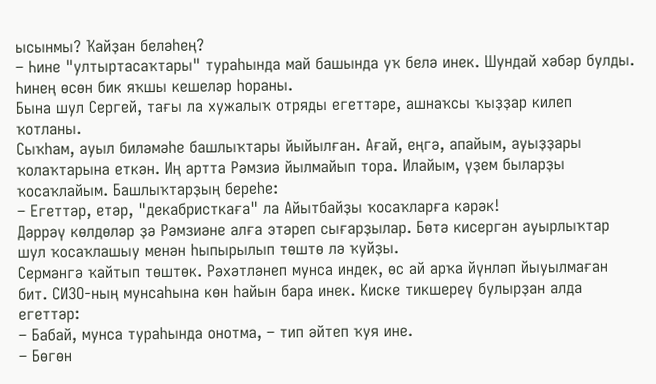ысынмы? Ҡайҙан беләһең?
– Һине "ултыртасаҡтары" тураһында май башында уҡ белә инек. Шундай хәбәр булды. Һинең өсөн бик яҡшы кешеләр һораны.
Бына шул Сергей, тағы ла хужалыҡ отряды егеттәре, ашнаҡсы ҡыҙҙар килеп ҡотланы.
Сыҡһам, ауыл биләмәһе башлыҡтары йыйылған. Ағай, еңгә, апайым, ауыҙҙары ҡолаҡтарына еткән. Иң артта Рәмзиә йылмайып тора. Илайым, үҙем быларҙы ҡосаҡлайым. Башлыҡтарҙың береһе:
– Егеттәр, етәр, "декабристкаға" ла Айытбайҙы ҡосаҡларға кәрәк!
Дәррәү көлдөләр ҙә Рәмзиәне алға этәреп сығарҙылар. Бөтә кисергән ауырлыҡтар шул ҡосаҡлашыу менән һыпырылып төштө лә ҡуйҙы.
Сермәнгә ҡайтып төштөк. Рәхәтләнеп мунса индек, өс ай арҡа йүнләп йыуылмаған бит. СИЗО-ның мунсаһына көн һайын бара инек. Киске тикшереү булырҙан алда егеттәр:
– Бабай, мунса тураһында онотма, – тип әйтеп ҡуя ине.
– Бөгөн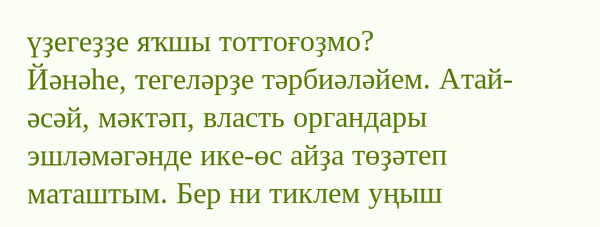үҙегеҙҙе яҡшы тоттоғоҙмо?
Йәнәһе, тегеләрҙе тәрбиәләйем. Атай-әсәй, мәктәп, власть органдары эшләмәгәнде ике-өс айҙа төҙәтеп маташтым. Бер ни тиклем уңыш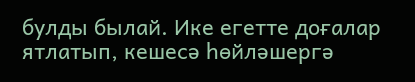булды былай. Ике егетте доғалар ятлатып, кешесә һөйләшергә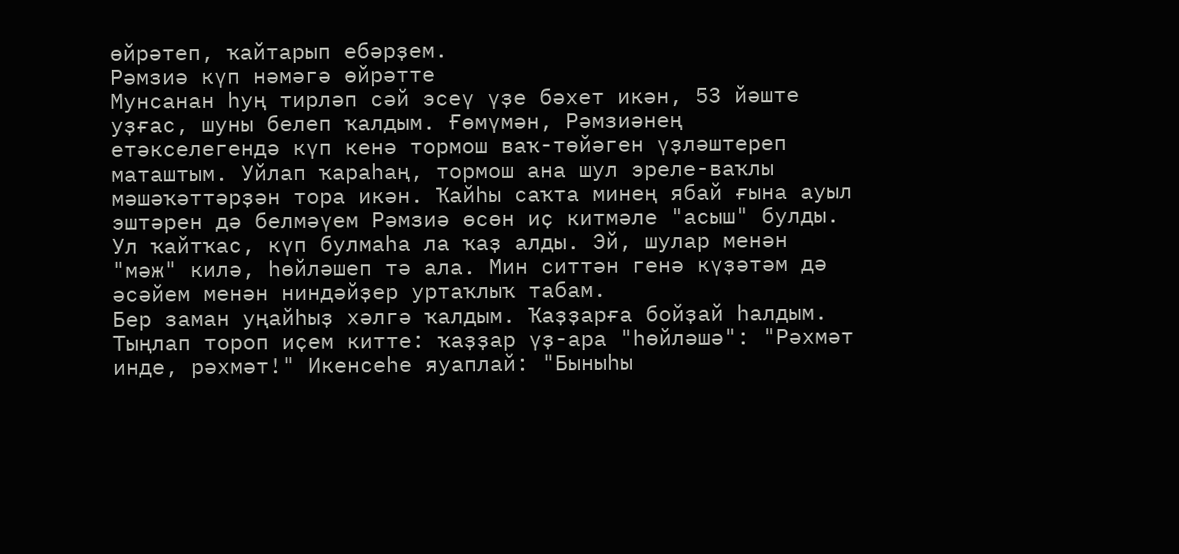өйрәтеп, ҡайтарып ебәрҙем.
Рәмзиә күп нәмәгә өйрәтте
Мунсанан һуң тирләп сәй эсеү үҙе бәхет икән, 53 йәште уҙғас, шуны белеп ҡалдым. Ғөмүмән, Рәмзиәнең етәкселегендә күп кенә тормош ваҡ-төйәген үҙләштереп маташтым. Уйлап ҡараһаң, тормош ана шул эреле-ваҡлы мәшәҡәттәрҙән тора икән. Ҡайһы саҡта минең ябай ғына ауыл эштәрен дә белмәүем Рәмзиә өсөн иҫ китмәле "асыш" булды.
Ул ҡайтҡас, күп булмаһа ла ҡаҙ алды. Эй, шулар менән "мәж" килә, һөйләшеп тә ала. Мин ситтән генә күҙәтәм дә әсәйем менән ниндәйҙер уртаҡлыҡ табам.
Бер заман уңайһыҙ хәлгә ҡалдым. Ҡаҙҙарға бойҙай һалдым. Тыңлап тороп иҫем китте: ҡаҙҙар үҙ-ара "һөйләшә": "Рәхмәт инде, рәхмәт!" Икенсеһе яуаплай: "Быныһы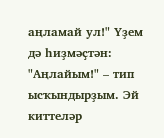аңламай ул!" Үҙем дә һиҙмәҫтән: "Аңлайым!" – тип ысҡындырҙым. Эй киттеләр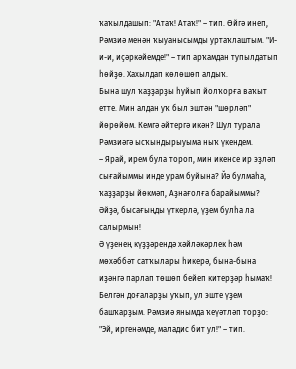ҡаҡылдашып: "Атаҡ! Атаҡ!" – тип. Өйгә инеп, Рәмзиә менән ҡыуанысымды уртаҡлаштым. "И-и-и, иҫәркәйемде!" – тип арҡамдан тупылдатып һөйҙө. Хахылдап көлөшөп алдыҡ.
Бына шул ҡаҙҙарҙы һуйып йолҡорға ваҡыт етте. Мин алдан уҡ был эштән "шөрләп" йөрөйөм. Кемгә әйтергә икән? Шул турала Рәмзиәгә ысҡындырыуыма ныҡ үкендем.
– Ярай, ирем була тороп, мин икенсе ир эҙләп сығайыммы инде урам буйына? Йә булмаһа, ҡаҙҙарҙы йөкмәп, Аҙнағолға барайыммы? Әйҙә, бысағыңды үткерлә, үҙем булһа ла салырмын!
Ә үҙенең күҙҙәрендә хәйләкәрлек һәм мөхәббәт сатҡылары һикерә, бына-бына иҙәнгә парлап төшөп бейеп китерҙәр һымаҡ!
Белгән доғаларҙы уҡып, ул эште үҙем башҡарҙым. Рәмзиә янымда ҡеүәтләп торҙо: "Эй, иргенәмде, маладис бит ул!" – тип.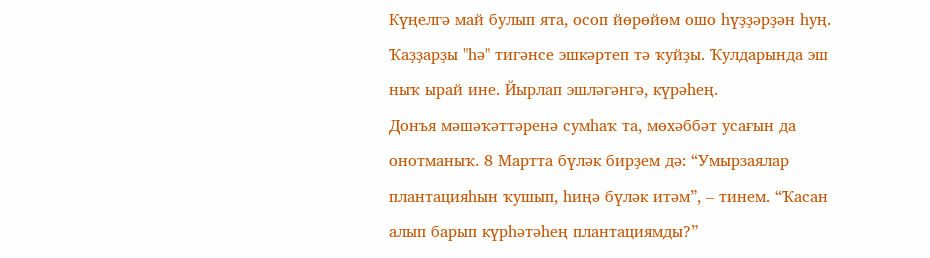Күңелгә май булып ята, осоп йөрөйөм ошо һүҙҙәрҙән һуң.
Ҡаҙҙарҙы "һә" тигәнсе эшкәртеп тә ҡуйҙы. Ҡулдарында эш ныҡ ырай ине. Йырлап эшләгәнгә, күрәһең.
Донъя мәшәҡәттәренә сумһаҡ та, мөхәббәт усағын да онотманыҡ. 8 Мартта бүләк бирҙем дә: “Умырзаялар плантацияһын ҡушып, һиңә бүләк итәм”, – тинем. “Ҡасан алып барып күрһәтәһең плантациямды?”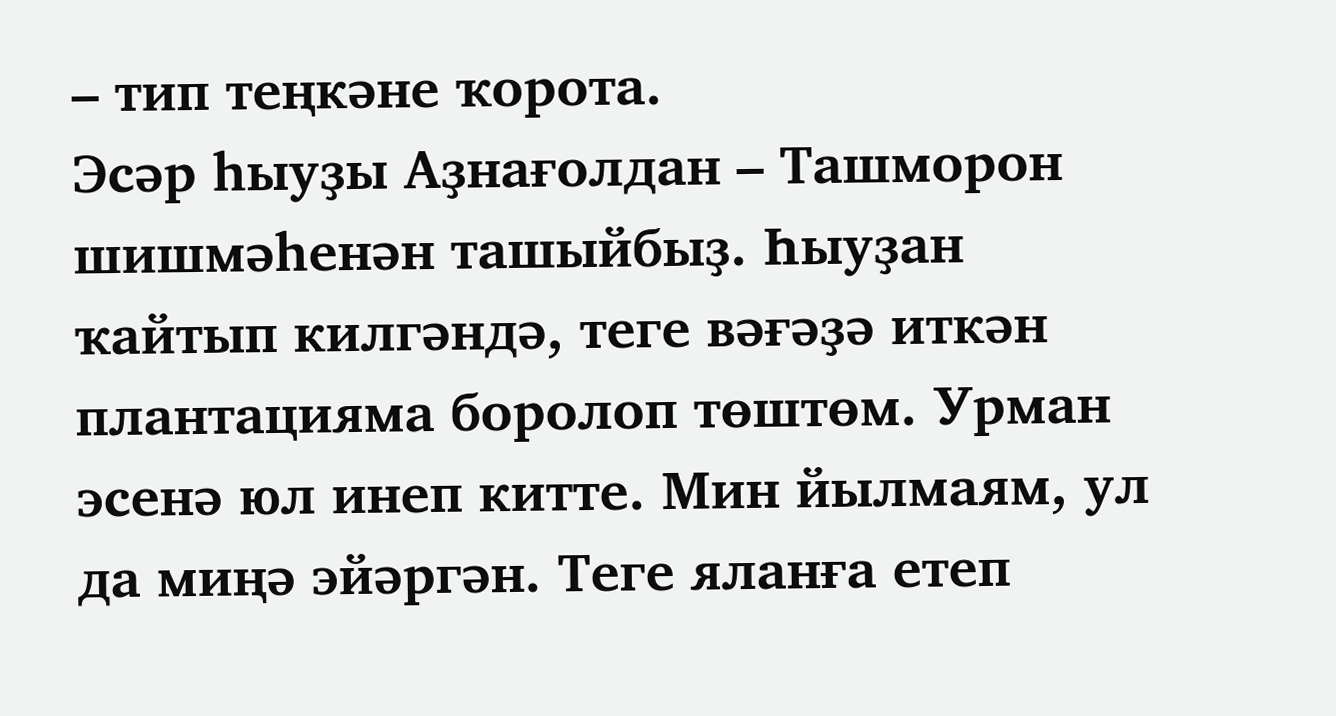– тип теңкәне ҡорота.
Эсәр һыуҙы Аҙнағолдан – Ташморон шишмәһенән ташыйбыҙ. Һыуҙан ҡайтып килгәндә, теге вәғәҙә иткән плантацияма боролоп төштөм. Урман эсенә юл инеп китте. Мин йылмаям, ул да миңә эйәргән. Теге яланға етеп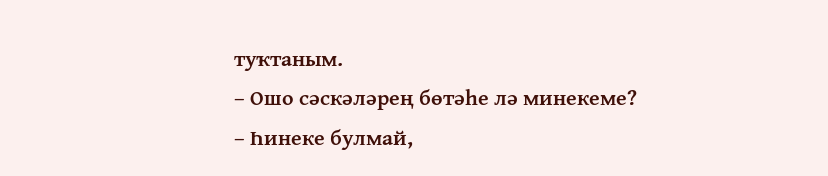туҡтаным.
– Ошо сәскәләрең бөтәһе лә минекеме?
– Һинеке булмай,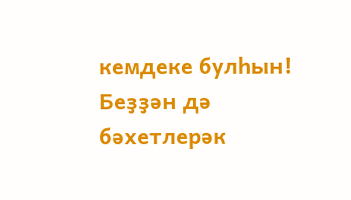кемдеке булһын!
Беҙҙән дә бәхетлерәк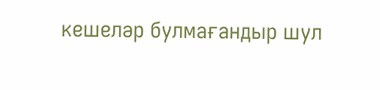кешеләр булмағандыр шул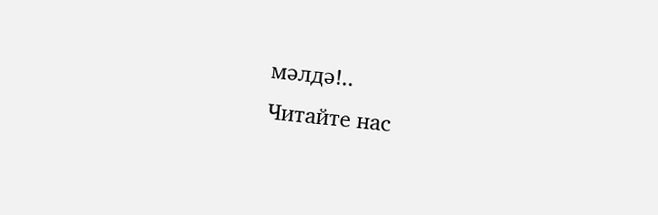мәлдә!..
Читайте нас